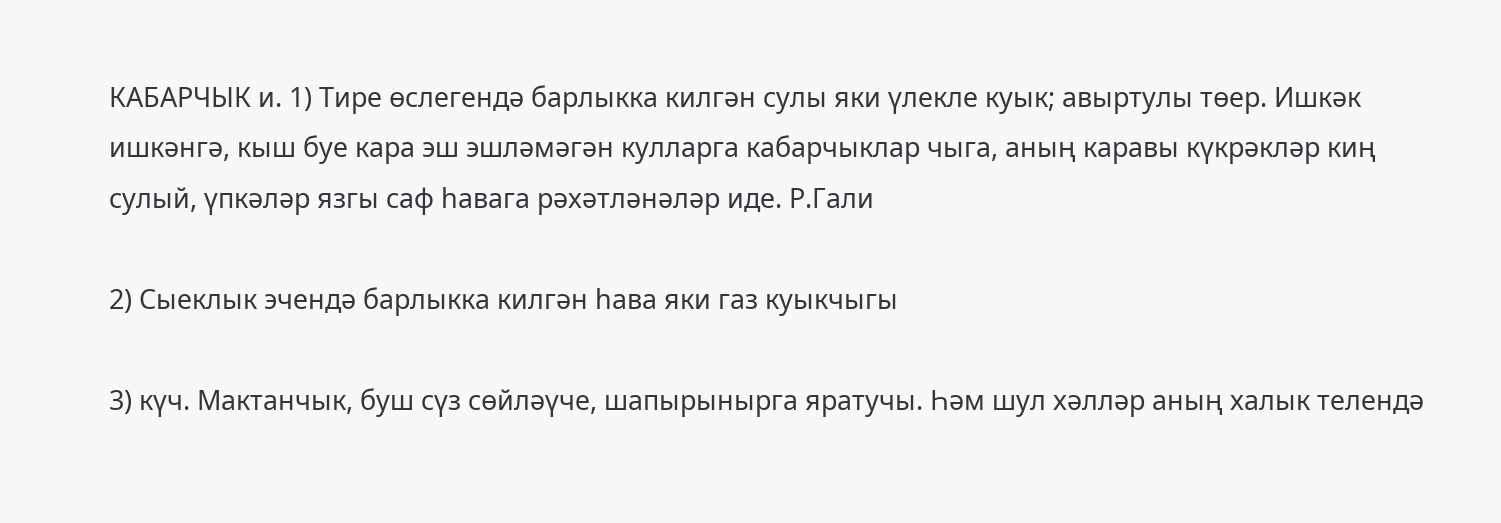КАБАРЧЫК и. 1) Тире өслегендә барлыкка килгән сулы яки үлекле куык; авыртулы төер. Ишкәк ишкәнгә, кыш буе кара эш эшләмәгән кулларга кабарчыклар чыга, аның каравы күкрәкләр киң сулый, үпкәләр язгы саф һавага рәхәтләнәләр иде. Р.Гали

2) Сыеклык эчендә барлыкка килгән һава яки газ куыкчыгы

3) күч. Мактанчык, буш сүз сөйләүче, шапырынырга яратучы. Һәм шул хәлләр аның халык телендә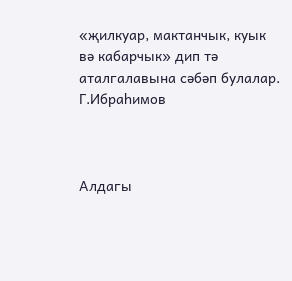«җилкуар, мактанчык, куык вә кабарчык» дип тә аталгалавына сәбәп булалар. Г.Ибраһимов



Алдагы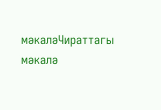мәкаләЧираттагы мәкалә